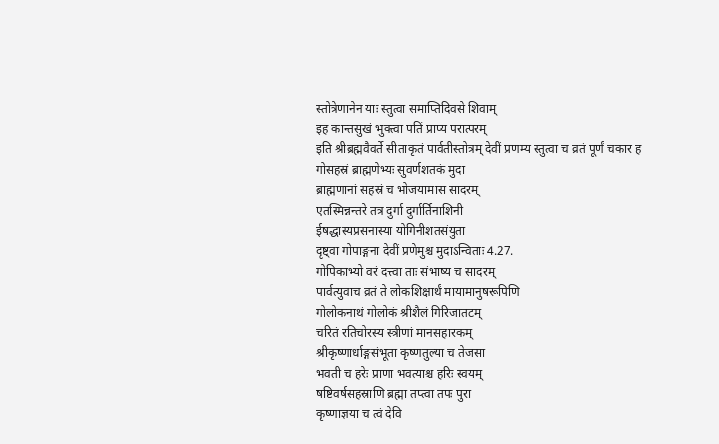स्तोत्रेणानेन याः स्तुत्वा समाप्तिदिवसे शिवाम्
इह कान्तसुखं भुक्त्वा पतिं प्राप्य परात्परम्
इति श्रीब्रह्मवैवर्ते सीताकृतं पार्वतीस्तोत्रम् देवीं प्रणम्य स्तुत्वा च व्रतं पूर्णं चकार ह
गोसहस्रं ब्राह्मणेभ्यः सुवर्णशतकं मुदा
ब्राह्मणानां सहस्रं च भोजयामास सादरम्
एतस्मिन्नन्तरे तत्र दुर्गा दुर्गार्तिनाशिनी
ईषद्धास्यप्रसनास्या योगिनीशतसंयुता
दृष्ट्वा गोपाङ्गना देवीं प्रणेमुश्च मुदाऽन्विताः 4.27.
गोपिकाभ्यो वरं दत्त्वा ताः संभाष्य च सादरम्
पार्वत्युवाच व्रतं ते लोकशिक्षार्थं मायामानुषरूपिणि
गोलोकनाथं गोलोकं श्रीशैलं गिरिजातटम्
चरितं रतिचोरस्य स्त्रीणां मानसहारकम्
श्रीकृष्णार्धाङ्गसंभूता कृष्णतुल्या च तेजसा
भवती च हरेः प्राणा भवत्याश्च हरिः स्वयम्
षष्टिवर्षसहस्राणि ब्रह्मा तप्त्वा तपः पुरा
कृष्णाज्ञया च त्वं देवि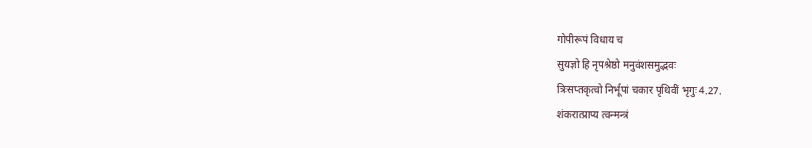गोपीरूपं विधाय च
सुयज्ञो हि नृपश्रेष्ठो मनुवंशसमुद्भवः
त्रिःसप्तकृत्वो निर्भूपां चकार पृथिवीं भृगुः 4.27.
शंकरात्प्राप्य त्वन्मन्त्रं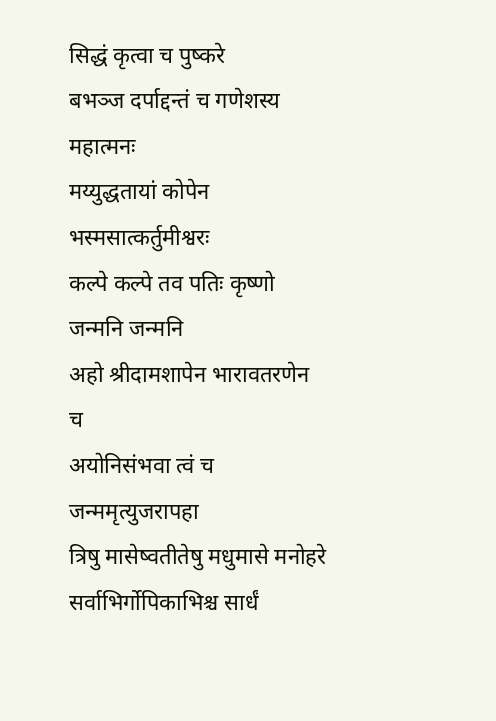सिद्धं कृत्वा च पुष्करे
बभञ्ज दर्पाद्दन्तं च गणेशस्य महात्मनः
मय्युद्धतायां कोपेन भस्मसात्कर्तुमीश्वरः
कल्पे कल्पे तव पतिः कृष्णो जन्मनि जन्मनि
अहो श्रीदामशापेन भारावतरणेन च
अयोनिसंभवा त्वं च जन्ममृत्युजरापहा
त्रिषु मासेष्वतीतेषु मधुमासे मनोहरे
सर्वाभिर्गोपिकाभिश्च सार्धं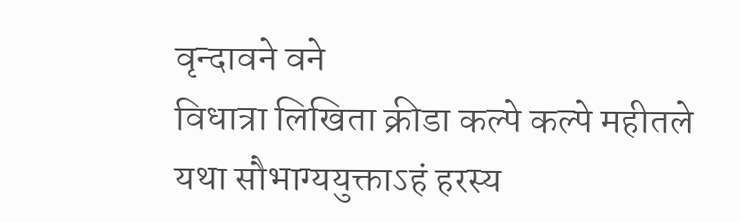वृन्दावने वने
विधात्रा लिखिता क्रीडा कल्पे कल्पे महीतले
यथा सौभाग्ययुक्ताऽहं हरस्य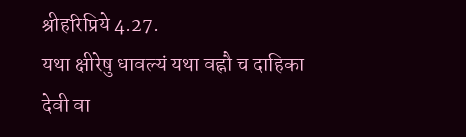श्रीहरिप्रिये 4.27.
यथा क्षीरेषु धावल्यं यथा वह्नौ च दाहिका
देवी वा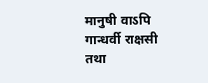मानुषी वाऽपि गान्धर्वी राक्षसी तथा